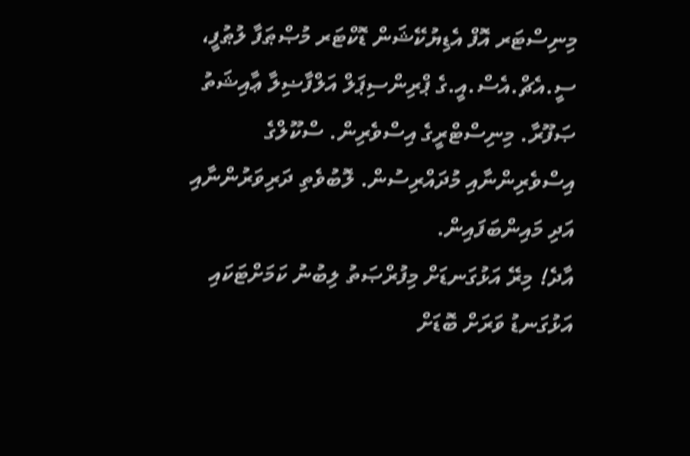މިނިސްޓަރ އޮފް އެޑިޔުކޭޝަން ޑޮކްޓަރ މުޞްޠަފާ ލުޠުފީ، ސީ.އެޗް.އެސް.އީ.ގެ ޕްރިންސިޕަލް އަލްފާޟިލާ ޢާއިޝަތު ޞަފޫރާ. މިނިސްޓްރީގެ އިސްވެރިން. ސްކޫލްގެ އިސްވެރިންނާއި މުދައްރިސުން. ލޮބުވެތި ދަރިވަރުންނާއި އަދި މައިންބަފައިން.
އާދެ! މިރޭ އަޅުގަނޑަށް މިފުރްޞަތު ލިބުނު ކަމަށްޓަކައި އަޅުގަނޑު ވަރަށް ބޮޑަށް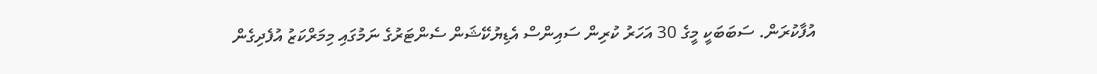އުފާކުރަން. ސަބަބަކީ މީގެ 30 އަހަރު ކުރިން ސައިންސް އެޑިޔުކޭޝަން ސެންޓަރުގެ ނަމުގައި މިމަރްކަޒު އުފެދިގެން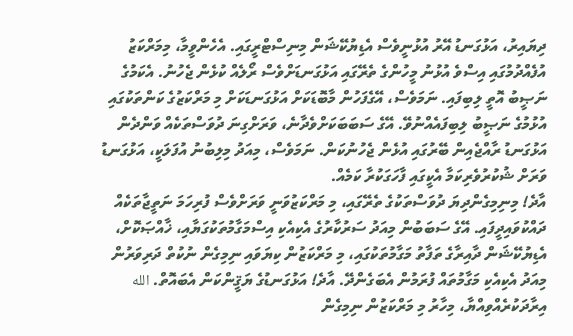ދިޔައިރު، އަޅުގަނޑު އޭރު އުޅުނީވެސް އެޑިޔުކޭޝަން މިނިސްޓްރީގައި. އެހެންވީމާ، މިމަރްކަޒު އުފެއްދުމުގައި އިސްވެ އުޅުނު މީހުންގެ ތެރޭގައި އަޅުގަނޑަށްވެސް ރޯލެއް ކުޅެން ޖެހުނު. އެކަމުގެ ނަޞީބު އޮތީ ލިބިފައި. ނަމަވެސް، އޭގެފަހުން މާބޮޑަކަށް އަޅުގަނޑަކަށް މި މަރްކަޒުގެ ކަންތަކުގައި އުޅުމުގެ ނަޞީބު ލިބިފައެއްނުވޭ. އޭގެ ސަބަބަކަށްވެދާނެ، ވަރަށްގިނަ ދުވަސްތަކެއް ވަންދެން އަޅުގަނޑު ރާއްޖެއިން ބޭރުގައި އުޅެން ޖެހުނުކަން. ނަމަވެސް، މިއަދު މިލިބުނު އުފަލަކީ، އަޅުގަނޑު ވަރަށް ޝުކުރުވެރިކަމާ އެކީގައި ފާހަގަކުރާ ކަމެއް.
އާދެ! މިނިމިގެންދިޔަ ދުވަސްތަކުގެ ތެރޭގައި، މި މަރްކަޒުވަނީ ވަރަށްވެސް ފުރިހަމަ ނަތީޖާތަކެއް ދައްކުވައިދީފައި. އޭގެ ސަބަބުން މިއަދު ސަރުކާރުގެ އެކިއެކި އިސްމަގާމުތަކުގަޔާއި، ޚާއްޞަކޮށް، އެޑިޔުކޭޝަން ދާއިރާގެ ތަފާތު މަގާމުތަކުގައި، މި މަރްކަޒުން ކިޔަވައި ނިމިގެން ނުކުތް ދަރިވަރުން މިއަދު އެކިއެކި މަގާމުތައް ފުރަމުން އެބަގެންދޭ. އާދެ! އަޅުގަނޑުގެ ޔަޤީންކަން އެބައޮތް. الله އިރާދަކުރެއްވިއްޔާ، މިހާރު މި މަރްކަޒުން ނިމިގެން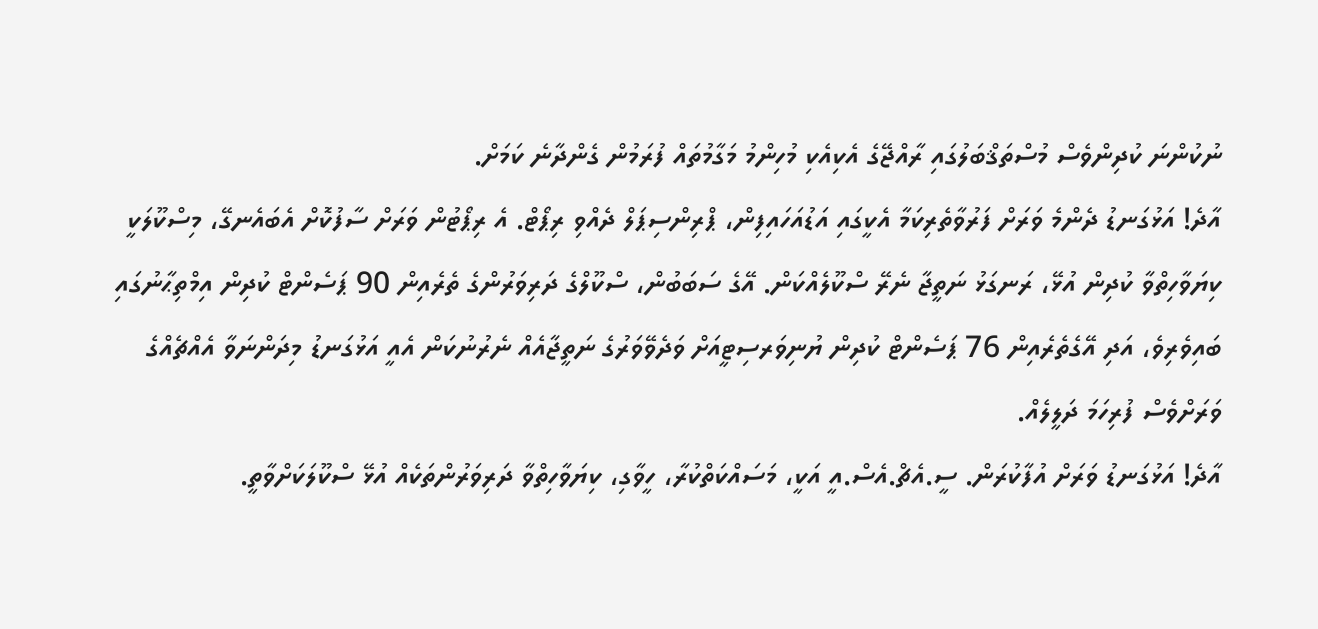ނުކުންނަ ކުދިންވެސް މުސްތަޤްބަލުގައި ރާއްޖޭގެ އެކިއެކި މުހިންމު މަގާމުތައް ފުރަމުން ގެންދާނެ ކަމަށް.
އާދެ! އަޅުގަނޑު ދެންމެ ވަރަށް ފަރުވާތެރިކަމާ އެކީގައި އަޑުއަހައިފިން، ޕްރިންސިޕަލް ދެއްވި ރިޕޯޓް. އެ ރިޕޯޓުން ވަރަށް ސާފުކޮށް އެބައެނގޭ، މިސްކޫލަކީ ކިޔަވާހިތްވާ ކުދިން އުޅޭ، ރަނގަޅު ނަތީޖާ ނެރޭ ސްކޫލެއްކަން. އޭގެ ސަބަބުން، ސްކޫލްގެ ދަރިވަރުންގެ ތެރެއިން 90 ޕަސެންޓް ކުދިން އިމްތިޙާނުގައި ބައިވެރިވެ، އަދި އޭގެތެރެއިން 76 ޕަސެންޓް ކުދިން ޔުނިވަރސިޓީއަށް ވަދެވޭވަރުގެ ނަތީޖާއެއް ނެރުނުކަން އެއީ އަޅުގަނޑު މިދަންނަވާ އެއްޗެއްގެ ވަރަށްވެސް ފުރިހަމަ ދަލީލެއް.
އާދެ! އަޅުގަނޑު ވަރަށް އުފާކުރަން. ސީ.އެޗް.އެސް.އީ އަކީ، މަސައްކަތްކުރާ، ހީވާގި، ކިޔަވާހިތްވާ ދަރިވަރުންތަކެއް އުޅޭ ސްކޫލަކަށްވާތީ.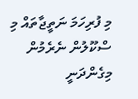މި ފުރިހަމަ ނަތީޖާތައް މި ސްކޫލުން ނެރެމުން މިގެންދަނީ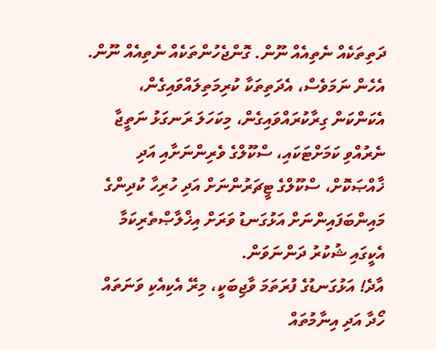ދަތިތަކެއް ނެތިއެއް ނޫން. ގޮންޖެހުންތަކެއް ނެތިއެއް ނޫން. އެހެން ނަމަވެސް، އެދަތިތަކާ ކުރިމަތިލައްވައިގެން، އެކަންކަން ގިރާކުރައްވައިގެން، މިކަހަލަ ރަނގަޅު ނަތީޖާ ނެރުއްވި ކަމަށްޓަކައި، ސްކޫލްގެ ވެރިންނަށާއި އަދި ޚާއްޞަކޮށް، ސްކޫލްގެ ޓީޗަރުންނަށް އަދި ހުރިހާ ކުދިންގެ މައިންބަފައިންނަށް އަޅުގަނޑު ވަރަށް އިޚްލާޞްތެރިކަމާ އެކީގައި ޝުކުރު ދަންނަވަން.
އާދެ! އަޅުގަނޑުގެ ފުރަތަމަ ވާޖިބަކީ، މިރޭ އެކިއެކި ވަނަތައް ހޯދާ އަދި އިނާމުތައް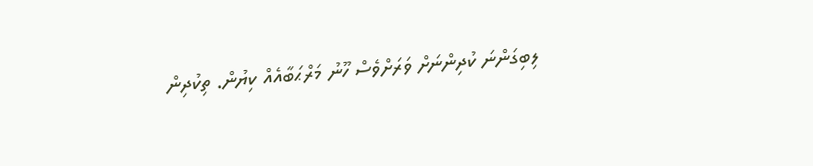ލިބިގަންނަ ކުދިންނަށް ވަރަށްވެސް ހޫނު މަރްޙަބާއެއް ކިޔުން. ތިކުދިން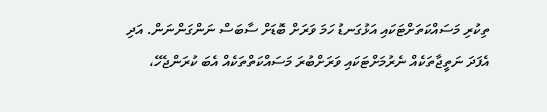ތިކުރި މަސައްކަތަށްޓަކައި އަޅުގަނޑު ހަމަ ވަރަށް ބޮޑަށް ސާބަސް ނަންގަންނަން. އަދި އެފަދަ ނަތީޖާތަކެއް ނެރުމަށްޓަކައި ވަރަށްބުރަ މަސައްކަތްތަކެއް އެބަ ކުރަންޖެހޭ،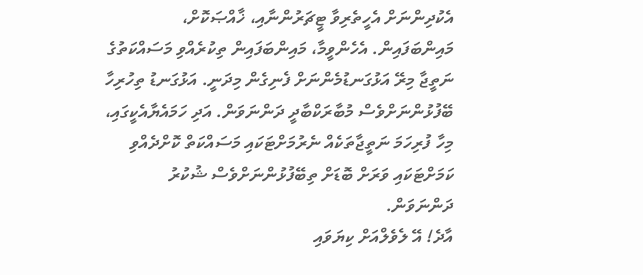އެކުދިންނަށް އެހީތެރިވާ ޓީޗަރުންނާއި، ޚާއްޞަކޮށް، މައިންބަފައިން. އެހެންވީމާ، މައިންބަފައިން ތިކުރެއްވި މަސައްކަތުގެ ނަތީޖާ މިރޭ އަޅުގަނޑުމެންނަށް ފެނިގެން މިދަނީ. އަޅުގަނޑު ތިހުރިހާ ބޭފުޅުންނަށްވެސް މުބާރަކްބާދީ ދަންނަވަން. އަދި ހަމައެޔާއެކީގައި، މިހާ ފުރިހަމަ ނަތީޖާތަކެއް ނެރުމަށްޓަކައި މަސައްކަތް ކޮށްދެއްވި ކަމަށްޓަކައި ވަރަށް ބޮޑަށް ތިބޭފުޅުންނަށްވެސް ޝުކުރު ދަންނަވަން.
އާދެ! އޭ ލެވެލްއަށް ކިޔަވައި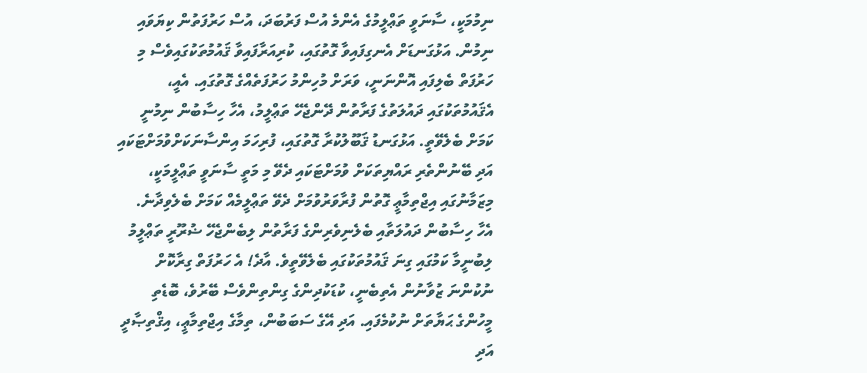ނިމުމަކީ، ސާނަވީ ތަޢްލީމުގެ އެންމެ އުސް ފަރުބަދަ، އުސް ހަރުފަތުން ކިޔަވައި ނިމުން. އަޅުގަނޑަށް އެނގިފައިވާ ގޮތުގައި، ކުރިއަރާފައިވާ ޤައުމުތަކުގައިވެސް މި ހަރުފަތް ބެލިފައި އޮންނަނީ، ވަރަށް މުހިންމު ހަރުފަތެއްގެ ގޮތުގައި. އެއީ، އެޤައުމުތަކުގައި ދައުލަތުގެ ފަރާތުން ދޭންޖެހޭ ތަޢްލީމު، އެހާ ހިސާބުން ނިމުނީ ކަމަށް ބެލެވޭތީ. އަޅުގަނޑު ޤަބޫލުކުރާ ގޮތުގައި، ފުރިހަމަ އިންސާނަކަށްވުމަށްޓަކައި އަދި ބޭނުންތެރި ރައްޔިތަކަށް ވުމަށްޓަކައި ދެވޭ މި މަތީ ސާނަވީ ތަޢްލީމަކީ، މިޒަމާނުގައި އިޖްތިމާޢީ ގޮތުން ފުރާވަރުވުމަށް ދެވޭ ތަޢްލީމެއް ކަމަށް ބެލެވިދާނެ. އެހާ ހިސާބުން ދައުލަތާއި ބެލެނިވެރިންގެ ފަރާތުން ލިބެންޖެހޭ ޟުރޫރީ ތަޢްލީމު ލިބުނީމާ ކަމުގައި ގިނަ ޤައުމުތަކުގައި ބެލެވޭތީވެ. އާދެ! އެ ހަރުފަތް ގިރާކޮށް ނުކުންނަ ޒުވާނުން އެތިބެނީ، ކުޑަކުދިންގެ ގިންތިންވެސް ބޭރުވެ، ބޮޑެތި މީހުންގެ ޙަޔާތަށް ނުކުމެފައި. އަދި އޭގެ ސަބަބުން، ތިމާގެ އިޖްތިމާޢީ، އިޤްތިޞާދީ އަދި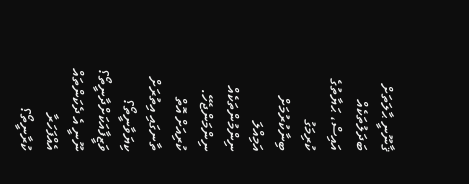ޤާނޫނީ ޙާލަތަށް ބަދަލުތަކެއް އައިސް، ޙަޔާތުގެ ކުރިމަގު ބިނާކުރުމަށް އަމިއްލަ ނިންމުންތަކެއް ނިންމަންޖެހޭ. ކުރިއަށް އޮތް ތާނގައި އިތުރަށް ކިޔަވާނީތޯ؟ ވަޒީފާއަކަށްދާނީތޯ؟ ނޫނީ އެ ދެކަންތައް އެއްފަހަރާ ކުރާނީތޯ؟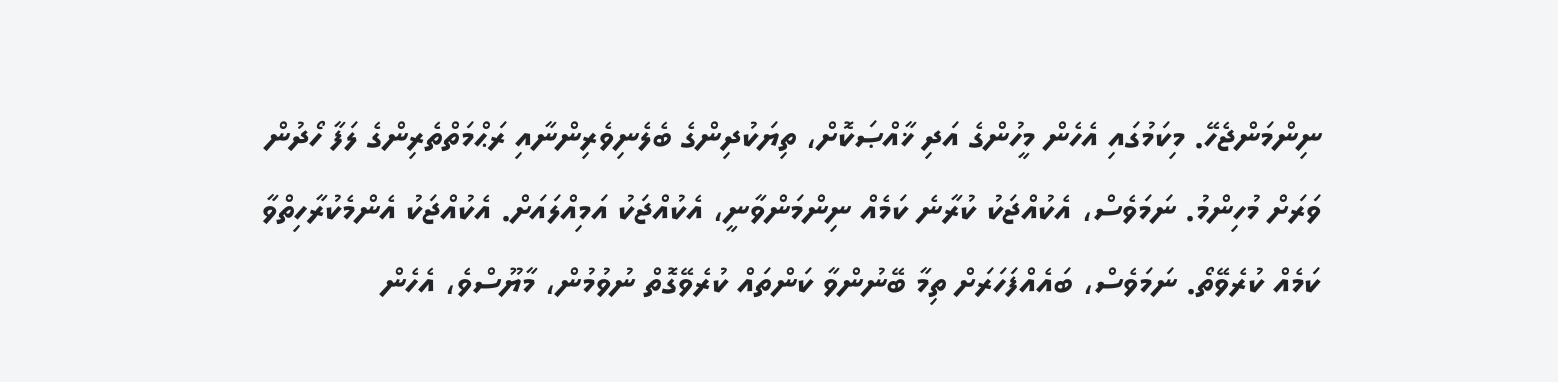ނިންމަންޖެހޭ. މިކަމުގައި އެހެން މީހުންގެ އަދި ޚާއްޞަކޮށް، ތިޔަކުދިންގެ ބެލެނިވެރިންނާއި ރަޙްމަތްތެރިންގެ ލަފާ ހޯދުން ވަރަށް މުހިންމު. ނަމަވެސް، އެކުއްޖަކު ކުރާނެ ކަމެއް ނިންމަންވާނީ، އެކުއްޖަކު އަމިއްލައަށް. އެކުއްޖަކު އެންމެކުރާހިތްވާ ކަމެއް ކުރެވޭތޯ. ނަމަވެސް، ބައެއްފަހަރަށް ތިމާ ބޭނުންވާ ކަންތައް ކުރެވޭގޮތް ނުވުމުން، މާޔޫސްވެ، އެހެން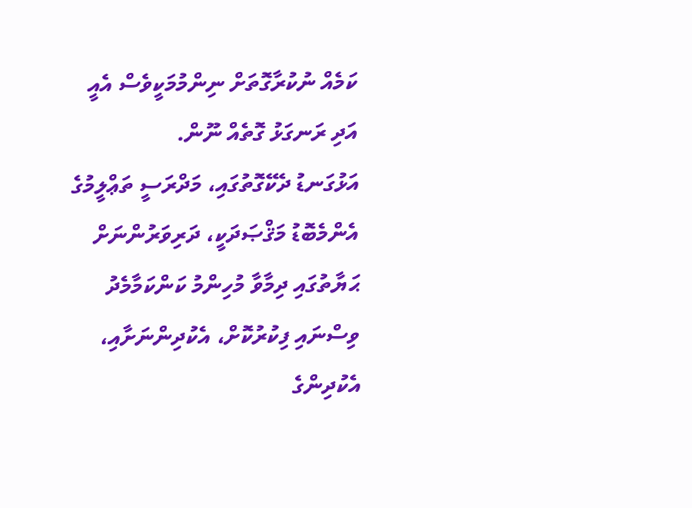ކަމެއް ނުކުރާގޮތަށް ނިންމުމަކީވެސް އެއީ އަދި ރަނގަޅު ގޮތެއް ނޫން.
އަޅުގަނޑު ދެކޭގޮތުގައި، މަދްރަސީ ތަޢްލީމުގެ އެންމެބޮޑު މަޤްޞަދަކީ، ދަރިވަރުންނަށް ޙަޔާތުގައި ދިމާވާ މުހިންމު ކަންކަމާމެދު ވިސްނައި ފިކުރުކޮށް، އެކުދިންނަށާއި، އެކުދިންގެ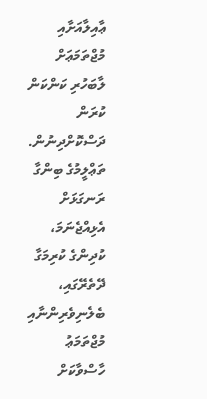ޢާއިލާއަށާއި މުޖްތަމަޢަށް ލާބަހުރި ކަންކަން ކުރަން ދަސްކޮށްދިނުން. ތަޢްލީމުގެ ބިންގާ ރަނގަޅަށް އެޅިއްޖެނަމަ، ކުދިންގެ ކުރިމަގާ ދޭތެރޭގައި، ބެލެނިވެރިންނާއި މުޖްތަމަޢު ހާސްވާކަށް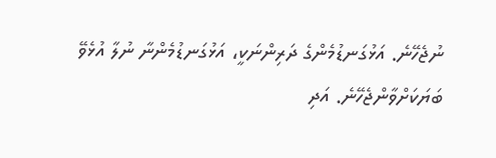ނުޖެހޭނެ. އަޅުގަނޑުމެންގެ ދަރިންނަކީ، އަޅުގަނޑުމެންނާ ނުލާ އުޅެވޭ ބަޔަކަށްވާންޖެހޭނެ. އަދި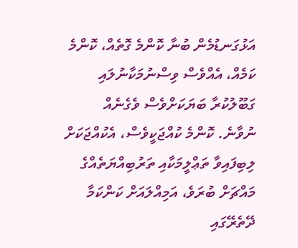އަޅުގަނޑުމެން ބުނާ ކޮންމެ ގޮތެއް، ކޮންމެ ކަމެއް، އެއްވެސް ވިސްނުމަކާނުލައި ގަބޫލުކުރާ ބަޔަކަށްވެސް ވެގެނެއް ނުވާނެ. ކޮންމެ ކުއްޖަކީވެސް، އެކުއްޖަކަށް ލިބިފައިވާ ތަޢްލީމަކާއި ތަރުބިއްޔަތެއްގެ މައްޗަށް ބުރަވެ، އަމިއްލައަށް ކަންކަމާ ދޭތެރޭގައި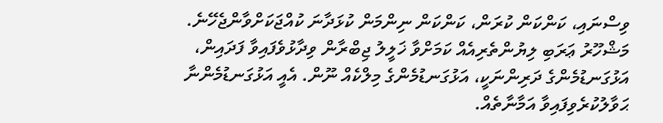ވިސްނައި، ކަންކަން ކުރަން، ކަންކަން ނިންމަން ކުޅަދާނަ ކުއްޖަކަށްވާންޖެހޭނެ.
މަޝްހޫރު ޢަރަބި ލިޔުންތެރިއެއް ކަމަށްވާ ޚަލީލު ޖިބްރާން ވިދާޅުވެފައިވާ ފަދައިން، އަޅުގަނޑުމެންގެ ދަރިންނަކީ، އަޅުގަނޑުމެންގެ މިލްކެއް ނޫން. އެއީ އަޅުގަނޑުމެންނާ ޙަވާލުކުރެވިފައިވާ އަމާނާތެއް.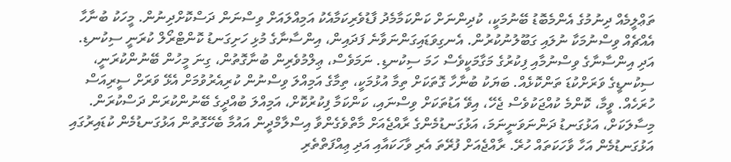ތަޢްލީމެއް ދިނުމުގެ އެންމެބޮޑު ބޭނުމަކީ، ކުދިންނަށް ކަންކަމާމެދު ފާޑުވެރިކަމާއެކު އަމިއްލައަށް ވިސްނަން ދަސްކޮށްދިނުން. މީހަކު ބުނާހާ އެއްޗެއް ވިސްނުމަކާ ނުލައި ގަބޫލުނުކުރުން. އެނގިވަޑައިގަންނަވާނެ ފަދައިން، އިންސާނާގެ މުޅި ހަށިގަނޑު ކޮންޓްރޯލް ކުރަނީ ސިކުނޑި. އަދި އިންސާނާގެ ވިސްނުމާއި ފިކުރުގެ މަގާމަކީވެސް ހަމަ ސިކުނޑި. ނަމަވެސް، ޢިލްމުވެރިން ބުނާގޮތުން، ގިނަ މީހުން ބޭނުންކުރަނީ، ސިކުނޑީގެ ވަރަށްކުޑަ ތަންކޮޅެއް. ބަޔަކު ބުނާހާ ގޮތަކަށް ތިމާ އުޅުމަކީ، ތިމާގެ އަމިއްލަ ވިސްނުން ކުރިއެރުވުމަށް އެޅޭ ވަރަށް ސީރިއަސް ހުރަހެއް. ވީމާ، ކޮންމެ ކުއްޖަކުވެސް ޖެހޭ، އިވޭ އަޑުތަކަށް ވިސްނައި، ކަންކަމާ ފިކުރުކޮށް، އަމިއްލަ ބުއްދީގެ ބޭނުންކުރަން ދަސްކުރަން. މިސާލަކަށް، އަޅުގަނޑު ދަންނަވަނީނަމަ، އަޅުގަނޑުމެންގެ ރާއްޖެއަށް މާތްވެގެންވާ އިސްލާމްދީން އައުމާ ބެހޭގޮތުން އަޅުގަނޑުމެން ކުޑައިރުގައި އަޅުގަނޑުމެން އަހާ ވާހަކަތައް ހުރޭ. ރާއްޖެއަށް ފުރޭތަ އެރި ވާހަކައާއި އަދި ޢިއްފަތްތެރި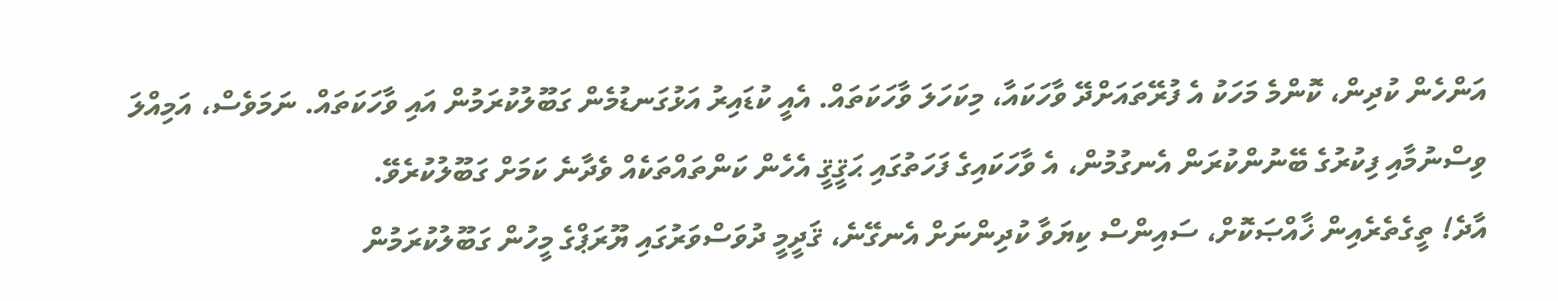އަންހެން ކުދިން، ކޮންމެ މަހަކު އެ ފުރޭތައަށްދޭ ވާހަކައާ، މިކަހަލަ ވާހަކަތައް. އެއީ ކުޑައިރު އަޅުގަނޑުމެން ގަބޫލުކުރަމުން އައި ވާހަކަތައް. ނަމަވެސް، އަމިއްލަ ވިސްނުމާއި ފިކުރުގެ ބޭނުންކުރަން އެނގުމުން، އެ ވާހަކައިގެ ފަހަތުގައި ޙަޤީޤީ އެހެން ކަންތައްތަކެއް ވެދާނެ ކަމަށް ގަބޫލުކުރެވޭ.
އާދެ! ތީގެތެރެއިން ޚާއްޞަކޮށް، ސައިންސް ކިޔަވާ ކުދިންނަށް އެނގޭނެ، ޤަދީމީ ދުވަސްވަރުގައި ޔޫރަޕްގެ މީހުން ގަބޫލުކުރަމުން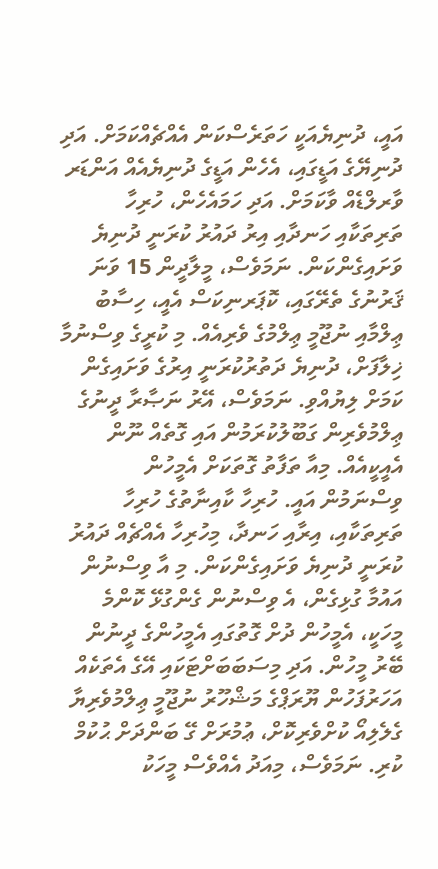އައީ، ދުނިޔެއަކީ ހަތަރެސްކަން އެއްޗެއްކަމަށް. އަދި ދުނިޔޭގެ އަޑީގައި، އެހެން އަޑީގެ ދުނިޔެއެއް އަންޑަރ ވާރލްޑެއް ވާކަމަށް. އަދި ހަމައެހެން، ހުރިހާ ތަރިތަކާއި ހަނދާއި އިރު ދައުރު ކުރަނީ ދުނިޔެ ވަށައިގެންކަން. ނަމަވެސް، މީލާދީން 15 ވަނަ ޤަރުނުގެ ތެރޭގައި، ކޮޕަރނިކަސް އެއީ، ހިސާބު ޢިލްމާއި ނުޖޫމީ ޢިލްމުގެ ވެރިއެއް. މި ކުރީގެ ވިސްނުމާ ޚިލާފަށް، ދުނިޔެ ދަތުރުކުރަނީ އިރުގެ ވަށައިގެން ކަމަށް ލިޔުއްވި. ނަމަވެސް، އޭރު ނަޞާރާ ދީނުގެ ޢިލްމުވެރިން ގަބޫލުކުރަމުން އައި ގޮތެއް ނޫން އެއީކީއެއް. މިއާ ތަފާތު ގޮތަކަށް އެމީހުން ވިސްނަމުން އައީ. ހުރިހާ ކާއިނާތުގެ ހުރިހާ ތަރިތަކާއި، އިރާއި ހަނދާ، މިހުރިހާ އެއްޗެއް ދައުރު ކުރަނީ ދުނިޔެ ވަށައިގެންކަން. މި އާ ވިސްނުން އައުމާ ގުޅިގެން، އެ ވިސްނުން ގެންގުޅޭ ކޮންމެ މީހަކީ، އެމީހުން ދުށް ގޮތުގައި އެމީހުންގެ ދީނުން ބޭރު މީހުން. އަދި މިސަބަބަށްޓަކައި އޭގެ އެތަކެއް އަހަރުފަހުން ޔޫރަޕްގެ މަޝްހޫރު ނުޖޫމީ ޢިލްމުވެރިޔާ ގެލެލިއޯ ކުށްވެރިކޮށް، ޢުމުރަށް ގޭ ބަންދަށް ޙުކުމް ކުރި. ނަމަވެސް، މިއަދު އެއްވެސް މީހަކު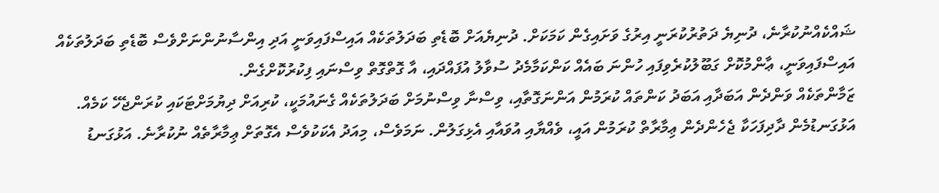ޝައްކެއްނުކުރާނެ، ދުނިޔެ ދަތުރުކުރަނީ އިރުގެ ވަށައިގެން ކަމަކަށް. ދުނިޔެއަށް ބޮޑެތި ބަދަލުތަކެއް އައިސްފައިވަނީ އަދި އިންސާނުންނަށްވެސް ބޮޑެތި ބަދަލުތަކެއް އައިސްފައިވަނީ، ޢާންމުކޮށް ގަބޫލުކުރެވިފައި ހުންނަ ބައެއް ކަންކަމާމެދު ސުވާލު އުފައްދައި، އާ ގޮތްގޮތް ވިސްނައި ފިކުރުކޮށްގެން.
ޒަމާންތަކެއް ވަންދެން އަބަދާއި އަބަދު ކަންތައް ކުރަމުން އަންނަގޮތާއި، ވިސްނާ ވިސްނުމަށް ބަދަލުތަކެއް ގެނައުމަކީ، ކުރިއަށް ދިޔުމަށްޓަކައި ކުރަންޖެހޭ ކަމެއް. އަޅުގަނޑުމެން ދާދިފަހަކާ ޖެހެންދެން ޢިމާރާތް ކުރަމުން އައީ، ވެއްޔާއި އުވައާއި އެޅިގަލުން. ނަމަވެސް، މިއަދު އެކަކުވެސް އެގޮތަށް ޢިމާރާތެއް ނުކުރާނެ. އަޅުގަނޑު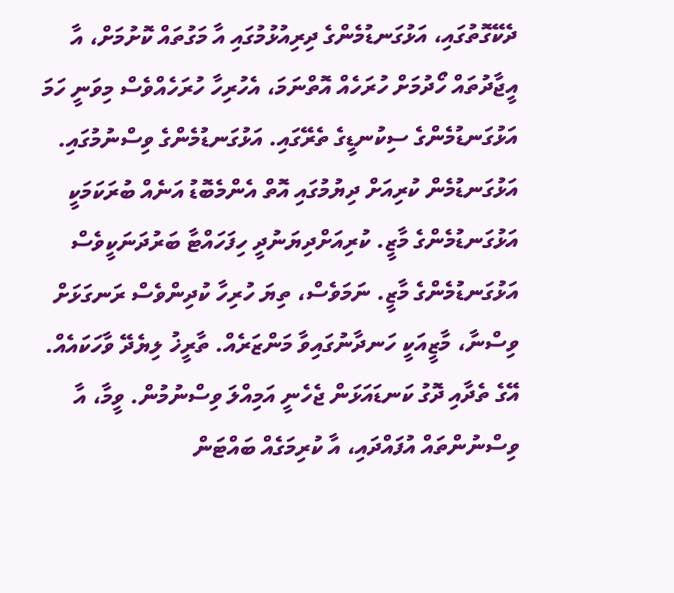ދެކޭގޮތުގައި، އަޅުގަނޑުމެންގެ ދިރިއުޅުމުގައި އާ މަގުތައް ކޮށުމަށް، އާ އީޖާދުތައް ހޯދުމަށް ހުރަހެއް އޮތްނަމަ، އެހުރިހާ ހުރަހެއްވެސް މިވަނީ ހަމަ އަޅުގަނޑުމެންގެ ސިކުނޑީގެ ތެރޭގައި. އަޅުގަނޑުމެންގެ ވިސްނުމުގައި. އަޅުގަނޑުމެން ކުރިއަށް ދިޔުމުގައި އޮތް އެންމެބޮޑު އަނެއް ބުރަކަމަކީ އަޅުގަނޑުމެންގެ މާޒީ. ކުރިއަށްދިޔަނުދީ ހިފަހައްޓާ ބަރުދަނަކީވެސް އަޅުގަނޑުމެންގެ މާޒީ. ނަމަވެސް، ތިޔަ ހުރިހާ ކުދިންވެސް ރަނގަޅަށް ވިސްނާ، މާޒީއަކީ ހަނދާނުގައިވާ މަންޒަރެއް. ތާރީޚު ލިޔެދޭ ވާހަކައެއް. އޭގެ ތެދާއި ދޮގު ކަނޑައަޅަން ޖެހެނީ އަމިއްލަ ވިސްނުމުން. ވީމާ، އާ ވިސްނުންތައް އުފައްދައި، އާ ކުރިމަގެއް ބައްޓަން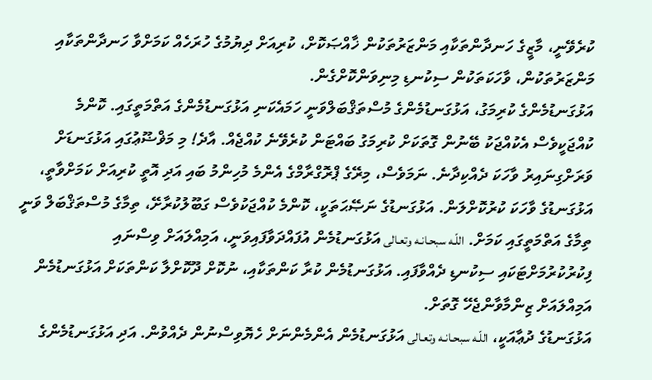ކުރެވޭނީ، މާޒީގެ ހަނދާންތަކާއި މަންޒަރުތަކުން ޚާއްޞަކޮށް، ކުރިއަށް ދިޔުމުގެ ހުރަހެއް ކަމަށްވާ ހަނދާންތަކާއި މަންޒަރުތަކުން، ވާހަކަތަކުން ސިކުނޑި މިނިވަންކޮށްގެން.
އަޅުގަނޑުމެންގެ ކުރިމަގު، އަޅުގަނޑުމެންގެ މުސްތަޤްބަލްވަނީ ހަމައެކަނި އަޅުގަނޑުމެންގެ އަތްމަތީގައި. ކޮންމެ ކުއްޖަކީވެސް އެކުއްޖަކު ބޭނުން ގޮތަކަށް ކުރިމަގު ބައްޓަން ކުރެވޭނެ ކުއްޖެއް. އާދެ! މި މަޥްޟޫޢުގައި އަޅުގަނޑަށް ވަރަށްގިނައިރު ވާހަކަ ދެއްކިދާނެ. ނަމަވެސް، މިރޭގެ ޕްރޮގްރާމްގެ އެންމެ މުހިންމު ބައި އަދި އޮތީ ކުރިއަށް ކަމަށްވާތީ، އަޅުގަނޑުގެ ވާހަކަ ކުރުކޮށްލަން. އަޅުގަނޑުގެ ނަޞޭޙަތަކީ، ކޮންމެ ކުއްޖަކުވެސް ގަބޫލުކުރާށޭ، ތިމާގެ މުސްތަޤްބަލް ވަނީ ތިމާގެ އަތްމަތީގައި ކަމަށް. اللّـه سبحـانـه وتعـالى އަޅުގަނޑުމެން އުފައްދަވާފައިވަނީ، އަމިއްލައަށް ވިސްނައި ފިކުރުކުރުމަށްޓަކައި ސިކުނޑި ދެއްވާފައި. އަޅުގަނޑުމެން ކުރާ ކަންތަކާއި، ނުކޮށް ދޫކޮށްލާ ކަންތަކަށް އަޅުގަނޑުމެން އަމިއްލައަށް ޒިންމާވާންޖެހޭ ގޮތަށް.
އަޅުގަނޑުގެ ދުޢާއަކީ، اللّـه سبحـانـه وتعـالى އަޅުގަނޑުމެން އެންމެންނަށް ހެޔޮވިސްނުން ދެއްވުން. އަދި އަޅުގަނޑުމެންގެ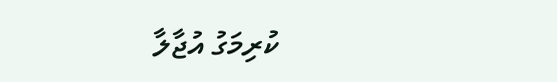ކުރިމަގު އުޖާލާ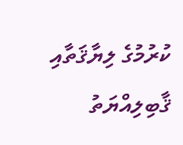ކުރުމުގެ ލިޔާޤަތާއި ޤާބިލިއްޔަތު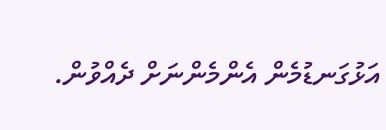އަޅުގަނޑުމެން އެންމެންނަށް ދެއްވުން.